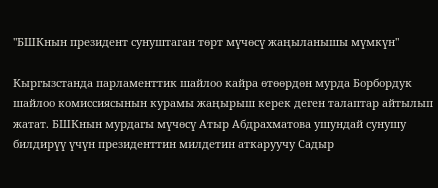"БШКнын президент сунуштаган төрт мүчөсү жаңыланышы мүмкүн"

Кыргызстанда парламенттик шайлоо кайра өтөөрдөн мурда Борбордук шайлоо комиссиясынын курамы жаңырыш керек деген талаптар айтылып жатат. БШКнын мурдагы мүчөсү Атыр Абдрахматова ушундай сунушу билдирүү үчүн президенттин милдетин аткаруучу Садыр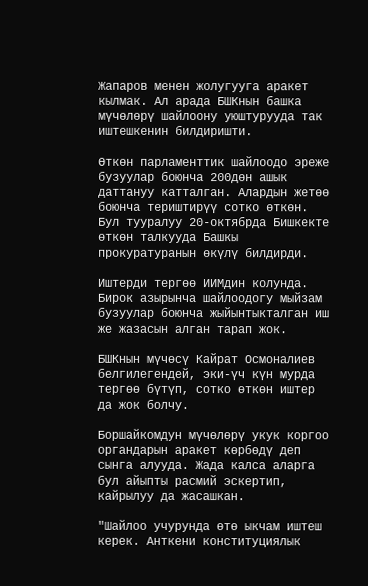Жапаров менен жолугууга аракет кылмак. Ал арада БШКнын башка мүчөлөрү шайлоону уюштурууда так иштешкенин билдиришти.

Өткөн парламенттик шайлоодо эреже бузуулар боюнча 200дөн ашык даттануу катталган. Алардын жетөө боюнча териштирүү сотко өткөн. Бул тууралуу 20-октябрда Бишкекте өткөн талкууда Башкы прокуратуранын өкүлү билдирди.

Иштерди тергөө ИИМдин колунда. Бирок азырынча шайлоодогу мыйзам бузуулар боюнча жыйынтыкталган иш же жазасын алган тарап жок.

БШКнын мүчөсү Кайрат Осмоналиев белгилегендей, эки-үч күн мурда тергөө бүтүп, сотко өткөн иштер да жок болчу.

Боршайкомдун мүчөлөрү укук коргоо органдарын аракет көрбөдү деп сынга алууда. Жада калса аларга бул айыпты расмий эскертип, кайрылуу да жасашкан.

"Шайлоо учурунда өтө ыкчам иштеш керек. Анткени конституциялык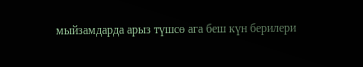мыйзамдарда арыз түшсө ага беш күн берилери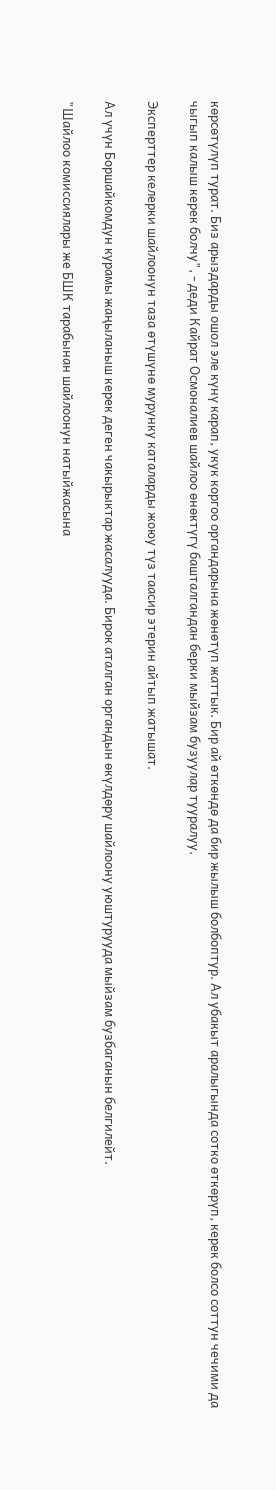көрсөтүлүп турат. Биз арыздарды ошол эле күнү карап, укук коргоо органдарына жөнөтүп жаттык. Бир ай өткөндө да бир жылыш болбоптур. Ал убакыт аралыгында сотко өткөрүп, керек болсо соттун чечими да чыгып калыш керек болчу", - деди Кайрат Осмоналиев шайлоо өнөктүгү башталгандан берки мыйзам бузуулар тууралуу.

Эксперттер келерки шайлоонун таза өтүшүнө мурунку каталарды жоюу түз таасир этерин айтып жатышат.

Ал үчүн Боршайкомдун курамы жаңыланыш керек деген чакырыктар жасалууда. Бирок аталган органдын өкүлдөрү шайлоону уюштурууда мыйзам бузбаганын белгилейт.

"Шайлоо комиссиялары же БШК тарабынан шайлоонун натыйжасына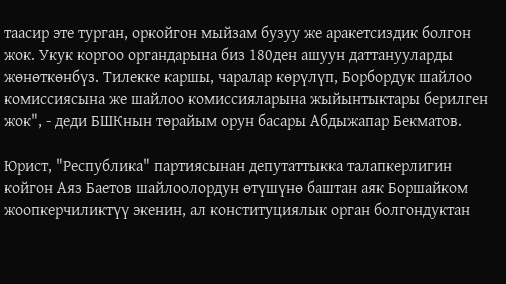таасир эте турган, оркойгон мыйзам бузуу же аракетсиздик болгон жок. Укук коргоо органдарына биз 180ден ашуун даттанууларды жөнөткөнбүз. Тилекке каршы, чаралар көрүлүп, Борбордук шайлоо комиссиясына же шайлоо комиссияларына жыйынтыктары берилген жок", - деди БШКнын төрайым орун басары Абдыжапар Бекматов.

Юрист, "Республика" партиясынан депутаттыкка талапкерлигин койгон Аяз Баетов шайлоолордун өтүшүнө баштан аяк Боршайком жоопкерчиликтүү экенин, ал конституциялык орган болгондуктан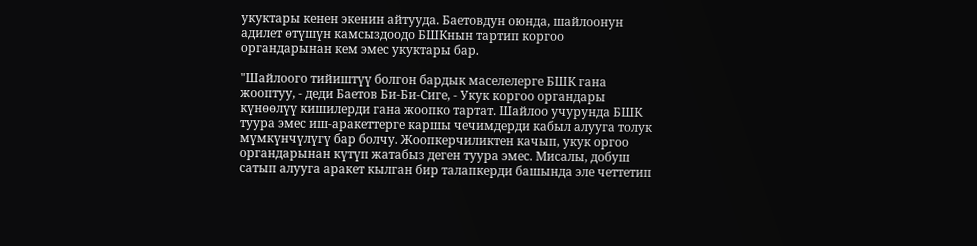укуктары кенен экенин айтууда. Баетовдун оюнда, шайлоонун адилет өтүшүн камсыздоодо БШКнын тартип коргоо органдарынан кем эмес укуктары бар.

"Шайлоого тийиштүү болгон бардык маселелерге БШК гана жооптуу, - деди Баетов Би-Би-Сиге, - Укук коргоо органдары күнөөлүү кишилерди гана жоопко тартат. Шайлоо учурунда БШК туура эмес иш-аракеттерге каршы чечимдерди кабыл алууга толук мүмкүнчүлүгү бар болчу. Жоопкерчиликтен качып, укук оргоо органдарынан күтүп жатабыз деген туура эмес. Мисалы, добуш сатып алууга аракет кылган бир талапкерди башында эле четтетип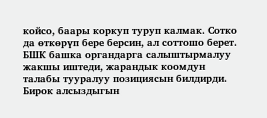койсо, баары коркуп туруп калмак. Сотко да өткөрүп бере берсин, ал соттошо берет. БШК башка органдарга салыштырмалуу жакшы иштеди, жарандык коомдун талабы тууралуу позициясын билдирди. Бирок алсыздыгын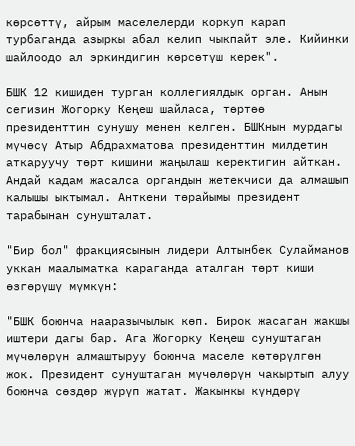көрсөттү, айрым маселелерди коркуп карап турбаганда азыркы абал келип чыкпайт эле. Кийинки шайлоодо ал эркиндигин көрсөтүш керек".

БШК 12 кишиден турган коллегиялдык орган. Анын сегизин Жогорку Кеңеш шайласа, төртөө президенттин сунушу менен келген. БШКнын мурдагы мүчөсү Атыр Абдрахматова президенттин милдетин аткаруучу төрт кишини жаңылаш керектигин айткан. Андай кадам жасалса органдын жетекчиси да алмашып калышы ыктымал. Анткени төрайымы президент тарабынан сунушталат.

"Бир бол" фракциясынын лидери Алтынбек Сулайманов уккан маалыматка караганда аталган төрт киши өзгөрүшү мүмкүн:

"БШК боюнча нааразычылык көп. Бирок жасаган жакшы иштери дагы бар. Ага Жогорку Кеңеш сунуштаган мүчөлөрүн алмаштыруу боюнча маселе көтөрүлгөн жок. Президент сунуштаган мүчөлөрүн чакыртып алуу боюнча сөздөр жүрүп жатат. Жакынкы күндөрү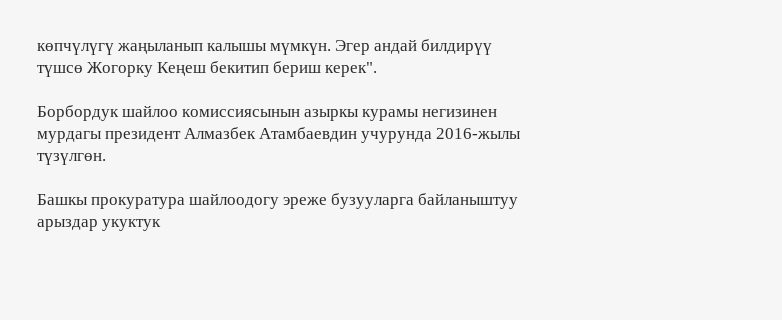көпчүлүгү жаңыланып калышы мүмкүн. Эгер андай билдирүү түшсө Жогорку Кеңеш бекитип бериш керек".

Борбордук шайлоо комиссиясынын азыркы курамы негизинен мурдагы президент Алмазбек Атамбаевдин учурунда 2016-жылы түзүлгөн.

Башкы прокуратура шайлоодогу эреже бузууларга байланыштуу арыздар укуктук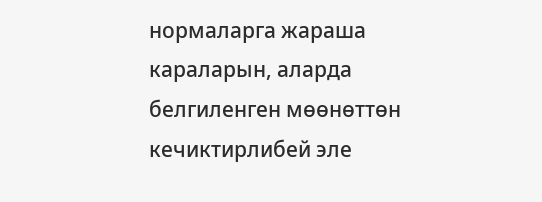нормаларга жараша караларын, аларда белгиленген мөөнөттөн кечиктирлибей эле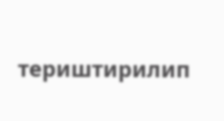териштирилип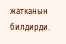жатканын билдирди.